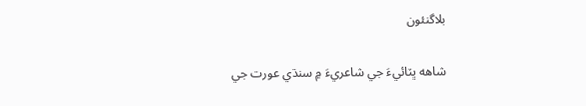بلاگنئون

شاهه ڀٽائيءَ جي شاعريءَ ۾ سنڌي عورت جي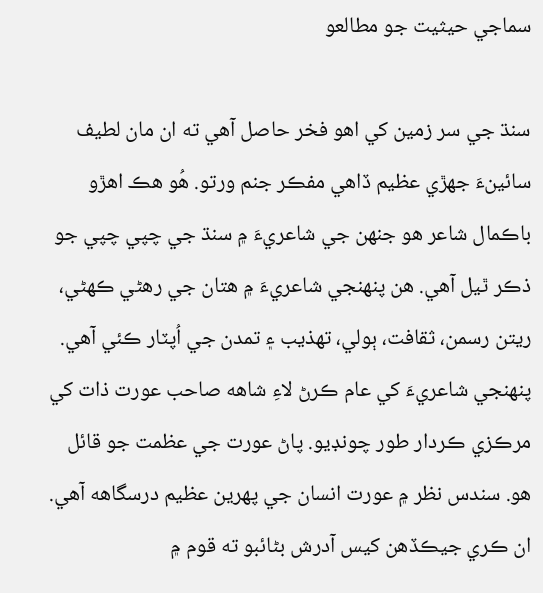سماجي حيثيت جو مطالعو

سنڌ جي سر زمين کي اهو فخر حاصل آهي ته ان مان لطيف سائينءَ جهڙي عظيم ڏاهي مفڪر جنم ورتو. هُو هڪ اهڙو باڪمال شاعر هو جنهن جي شاعريءَ ۾ سنڌ جي چپي چپي جو ذڪر ٿيل آهي. هن پنهنجي شاعريءَ ۾ هتان جي رهڻي ڪهڻي، ريتن رسمن، ثقافت، ٻولي، تهذيب ۽ تمدن جي اُپٽار ڪئي آهي. پنهنجي شاعريءَ کي عام ڪرڻ لاءِ شاهه صاحب عورت ذات کي مرڪزي ڪردار طور چونڊيو. پاڻ عورت جي عظمت جو قائل هو. سندس نظر ۾ عورت انسان جي پهرين عظيم درسگاهه آهي. ان ڪري جيڪڏهن کيس آدرش بڻائبو ته قوم ۾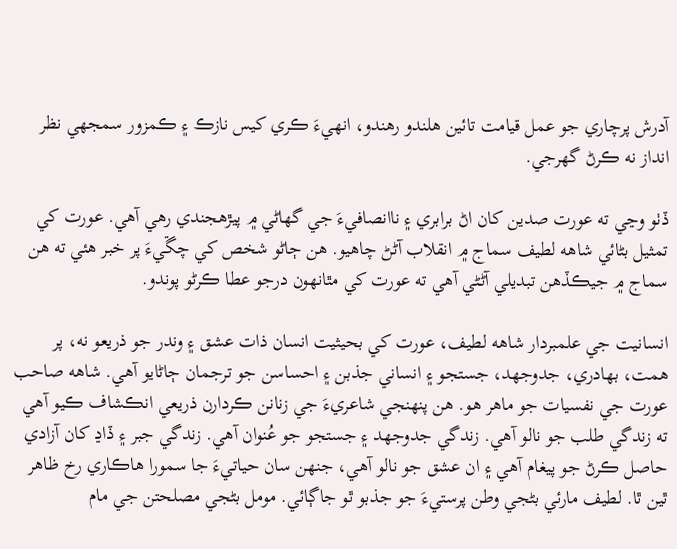آدرش پرچاري جو عمل قيامت تائين هلندو رهندو، انهيءَ ڪري کيس نازڪ ۽ ڪمزور سمجهي نظر انداز نه ڪرڻ گهرجي.

ڏٺو وڃي ته عورت صدين کان اڻ برابري ۽ ناانصافيءَ جي گهاڻي ۾ پيڙهجندي رهي آهي. عورت کي تمثيل بڻائي شاهه لطيف سماج ۾ انقلاب آڻڻ چاهيو. هن ڄاڻو شخص کي چڱيءَ پر خبر هئي ته هن سماج ۾ جيڪڏهن تبديلي آڻڻي آهي ته عورت کي مٿانهون درجو عطا ڪرڻو پوندو.

انسانيت جي علمبردار شاهه لطيف، عورت کي بحيثيت انسان ذات عشق ۽ وندر جو ذريعو نه، پر همت، بهادري، جدوجهد، جستجو ۽ انساني جذبن ۽ احساسن جو ترجمان ڄاڻايو آهي. شاهه صاحب عورت جي نفسيات جو ماهر هو. هن پنهنجي شاعريءَ جي زنانن ڪردارن ذريعي انڪشاف ڪيو آهي ته زندگي طلب جو نالو آهي. زندگي جدوجهد ۽ جستجو جو عُنوان آهي. زندگي جبر ۽ ڏاڍ کان آزادي حاصل ڪرڻ جو پيغام آهي ۽ ان عشق جو نالو آهي، جنهن سان حياتيءَ جا سمورا هاڪاري رخ ظاهر ٿين ٿا. لطيف مارئي بڻجي وطن پرستيءَ جو جذبو ٿو جاڳائي. مومل بڻجي مصلحتن جي مام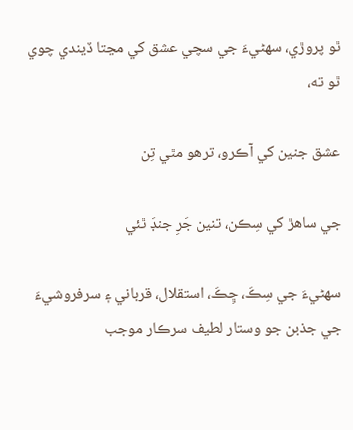ٿو پروڙي، سهڻيءَ جي سچي عشق کي مڃتا ڏيندي چوي ٿو ته،

عشق جنين کي آڪرو، ترهو مٿي تِن

جي ساهڙ کي سِڪن، تنين جَرِ جنڊَ ٿئي

سهڻيءَ جي سِڪَ، ڇِڪَ، استقلال، قرباني ۽ سرفروشيءَ جي جذبن جو وستار لطيف سرڪار موجب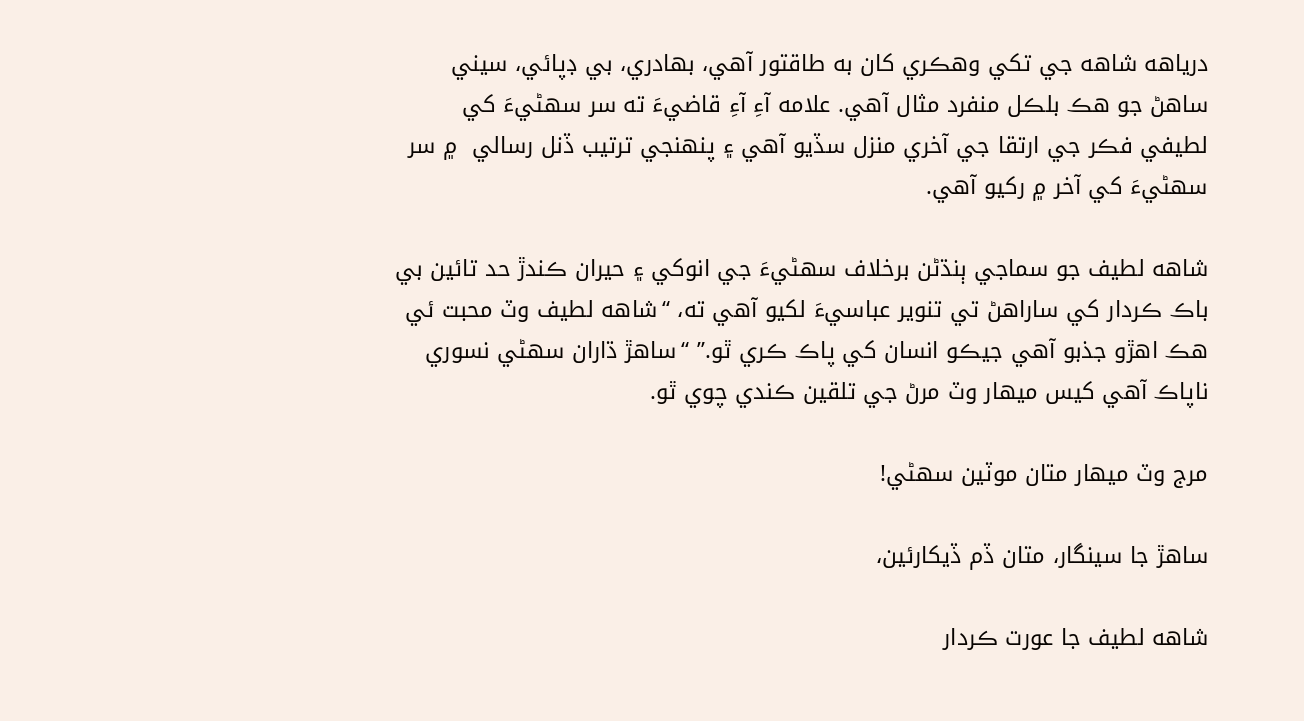درياهه شاهه جي تکي وهڪري کان به طاقتور آهي، بهادري، بي ڊپائي، سيني ساهڻ جو هڪ بلڪل منفرد مثال آهي. علامه آءِ آءِ قاضيءَ ته سر سهڻيءَ کي لطيفي فڪر جي ارتقا جي آخري منزل سڏيو آهي ۽ پنهنجي ترتيب ڏنل رسالي  ۾ سر سهڻيءَ کي آخر ۾ رکيو آهي.

شاهه لطيف جو سماجي ٻنڌڻن برخلاف سهڻيءَ جي انوکي ۽ حيران ڪندڙ حد تائين بي باڪ ڪردار کي ساراهڻ تي تنوير عباسيءَ لکيو آهي ته، “شاهه لطيف وٽ محبت ئي هڪ اهڙو جذبو آهي جيڪو انسان کي پاڪ ڪري ٿو.” “ساهڙ ڌاران سهڻي نسوري ناپاڪ آهي کيس ميهار وٽ مرڻ جي تلقين ڪندي چوي ٿو.

مرج وٽ ميهار متان موٽين سهڻي!

ساهڙ جا سينگار، متان ڏم ڏيکارئين،

شاهه لطيف جا عورت ڪردار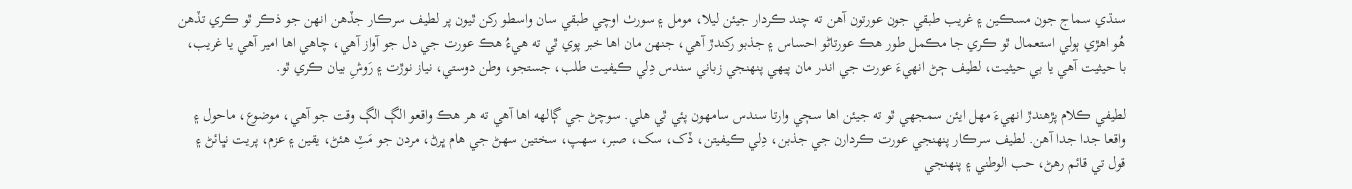سنڌي سماج جون مسڪين ۽ غريب طبقي جون عورتون آهن ته چند ڪردار جيئن ليلا، مومل ۽ سورٺ اوچي طبقي سان واسطو رکن ٿيون پر لطيف سرڪار جڏهن انهن جو ذڪر ٿو ڪري تڏهن هُو اهڙي ٻولي استعمال ٿو ڪري جا مڪمل طور هڪ عورتاڻو احساس ۽ جذبو رکندڙ آهي، جنهن مان اها خبر پوي ٿي ته هيءُ هڪ عورت جي دل جو آواز آهي، چاهي اها امير آهي يا غريب، با حيثيت آهي يا بي حيثيت، لطيف ڄڻ انهيءَ عورت جي اندر مان پيهي پنهنجي زباني سندس دِلي ڪيفيت طلب، جستجو، وطن دوستي، نياز نوڙت ۽ رَوشِ بيان ڪري ٿو.

لطيفي ڪلام پڙهندڙ انهيءَ مهل ايئن سمجهي ٿو ته جيئن اها سڄي وارتا سندس سامهون پئي ٿي هلي. سوچڻ جي ڳالهه اها آهي ته هر هڪ واقعو الڳ الڳ وقت جو آهي، موضوع، ماحول ۽ واقعا جدا جدا آهن. لطيف سرڪار پنهنجي عورت ڪردارن جي جذبن، دِلي ڪيفيتن، ڏک، سک، صبر، سهپ، سختين سهڻ جي هام ڀرڻ، مردن جو مَٽِ هئڻ، يقين ۽ عزم، پريت نڀائڻ ۽ قول تي قائم رهڻ، حب الوطني ۽ پنهنجي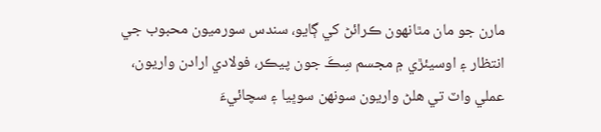مارن جو مان مٿانهون ڪرائڻ کي ڳايو، سندس سورميون محبوب جي انتظار ۽ اوسيئڙي ۾ مجسم سِڪَ جون پيڪر، فولادي ارادن واريون، عملي واٽ تي هلڻ واريون سونهن سوڀيا ۽ سچائيءَ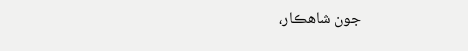جون شاهڪار،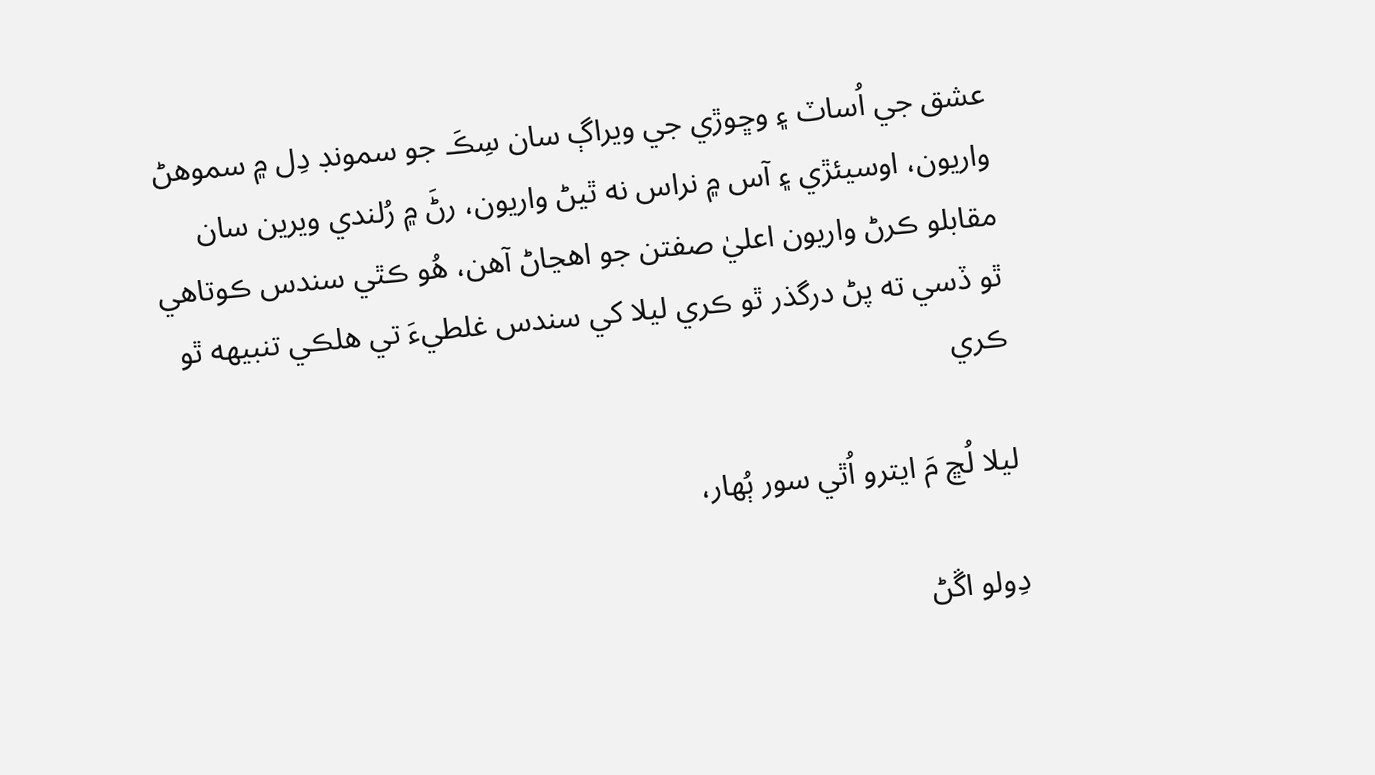عشق جي اُساٽ ۽ وڇوڙي جي ويراڳ سان سِڪَ جو سمونڊ دِل ۾ سموهڻ واريون، اوسيئڙي ۽ آس ۾ نراس نه ٿيڻ واريون، رڻَ ۾ رُلندي ويرين سان مقابلو ڪرڻ واريون اعليٰ صفتن جو اهڃاڻ آهن، هُو ڪٿي سندس ڪوتاهي ٿو ڏسي ته پڻ درگذر ٿو ڪري ليلا کي سندس غلطيءَ تي هلڪي تنبيهه ٿو ڪري

ليلا لُڇ مَ ايترو اُٿي سور ٻُهار،

دِولو اڱڻ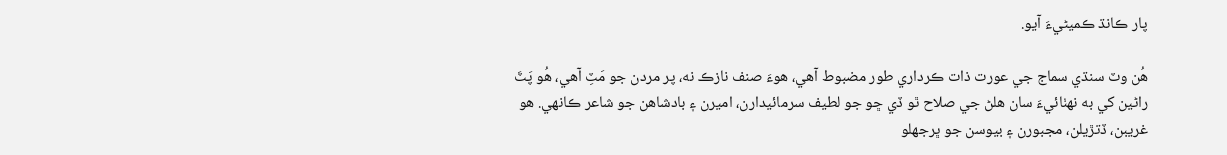پار ڪانڌ ڪميڻيءَ آيو.

هُن وٽ سنڌي سماج جي عورت ذات ڪرداري طور مضبوط آهي، هوءَ صنف نازڪ نه، پر مردن جو مَٽِ آهي، هُو پَٽَ راڻين کي به نهٺائيءَ سان هلڻ جي صلاح ٿو ڏي ڇو جو لطيف سرمائيدارن، اميرن ۽ بادشاهن جو شاعر ڪانهي. هو غريبن، ڏتڙيلن، مجبورن ۽ بيوسن جو ڀرجهلو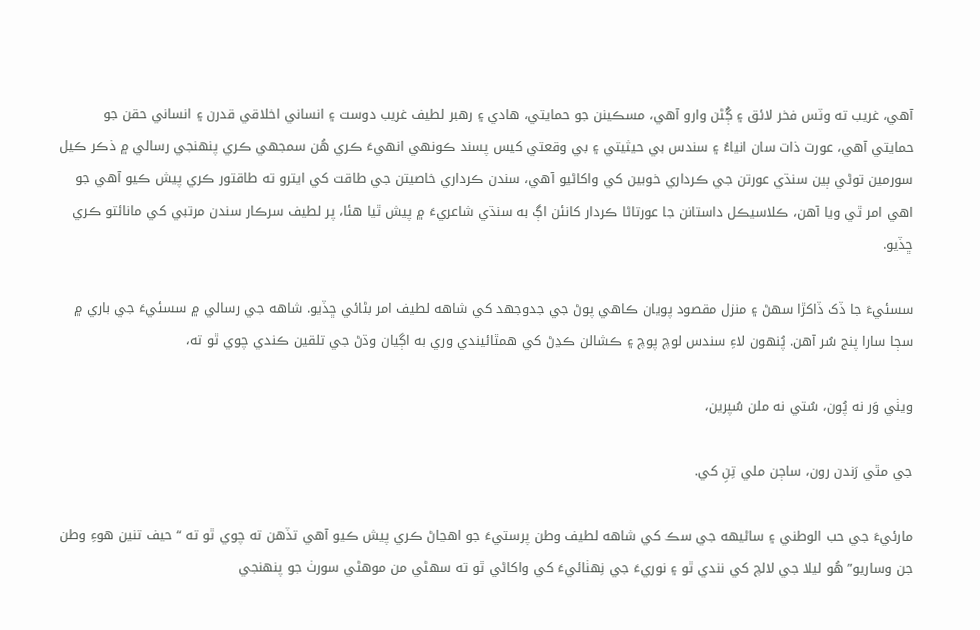آهي، غريب ته وٽس فخر لائق ۽ ڳُڻن وارو آهي، مسڪينن جو حمايتي، هادي ۽ رهبر لطيف غريب دوست ۽ انساني اخلاقي قدرن ۽ انساني حقن جو حمايتي آهي، عورت ذات سان انياءُ ۽ سندس بي حيثيتي ۽ بي وقعتي کيس پسند ڪونهي انهيءَ ڪري هُن سمجهي ڪري پنهنجي رسالي ۾ ذڪر ڪيل سورمين توڻي ٻين سنڌي عورتن جي ڪرداري خوبين کي واکاڻيو آهي، سندن ڪرداري خاصيتن جي طاقت کي ايترو ته طاقتور ڪري پيش ڪيو آهي جو اهي امر ٿي ويا آهن، ڪلاسيڪل داستانن جا عورتاڻا ڪردار کانئن اڳ به سنڌي شاعريءَ ۾ پيش ٿيا هئا، پر لطيف سرڪار سندن مرتبي کي مانائتو ڪري ڇڏيو.

سسئيءَ جا ڏک ڏاکڙا سهڻ ۽ منزل مقصود پويان ڪاهي پوڻ جي جدوجهد کي شاهه لطيف امر بڻائي ڇڏيو. شاهه جي رسالي ۾ سسئيءَ جي باري ۾ سڄا سارا پنج سُر آهن. پُنهون لاءِ سندس لوچ پوچ ۽ ڪشالن ڪڍڻ کي همٿائيندي وري به اڳيان وڌڻ جي تلقين ڪندي چوي ٿو ته،

ويٺي وَر نه پُون، سُتي نه ملن سُپرين،

جي مٿي رَندن رون، ساڄن ملي تِنِ کي.

مارئيءَ جي حب الوطني ۽ ساڻيهه جي سڪ کي شاهه لطيف وطن پرستيءَ جو اهڃاڻ ڪري پيش ڪيو آهي تڏهن ته چوي ٿو ته “حيف تنين هوءِ وطن جن وساريو” هُو ليلا جي لالچ کي نندي ٿو ۽ نوريءَ جي نِهٺائيءَ کي واکاڻي ٿو ته سهڻي من موهڻي سورٺ جو پنهنجي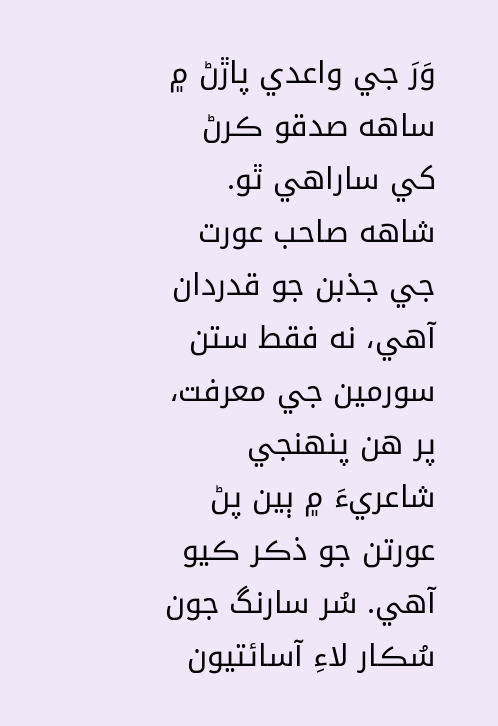وَرَ جي واعدي پاڙڻ ۾ ساهه صدقو ڪرڻ کي ساراهي ٿو. شاهه صاحب عورت جي جذبن جو قدردان آهي، نه فقط ستن سورمين جي معرفت، پر هن پنهنجي شاعريءَ ۾ ٻين پڻ عورتن جو ذڪر ڪيو آهي. سُر سارنگ جون سُڪار لاءِ آسائتيون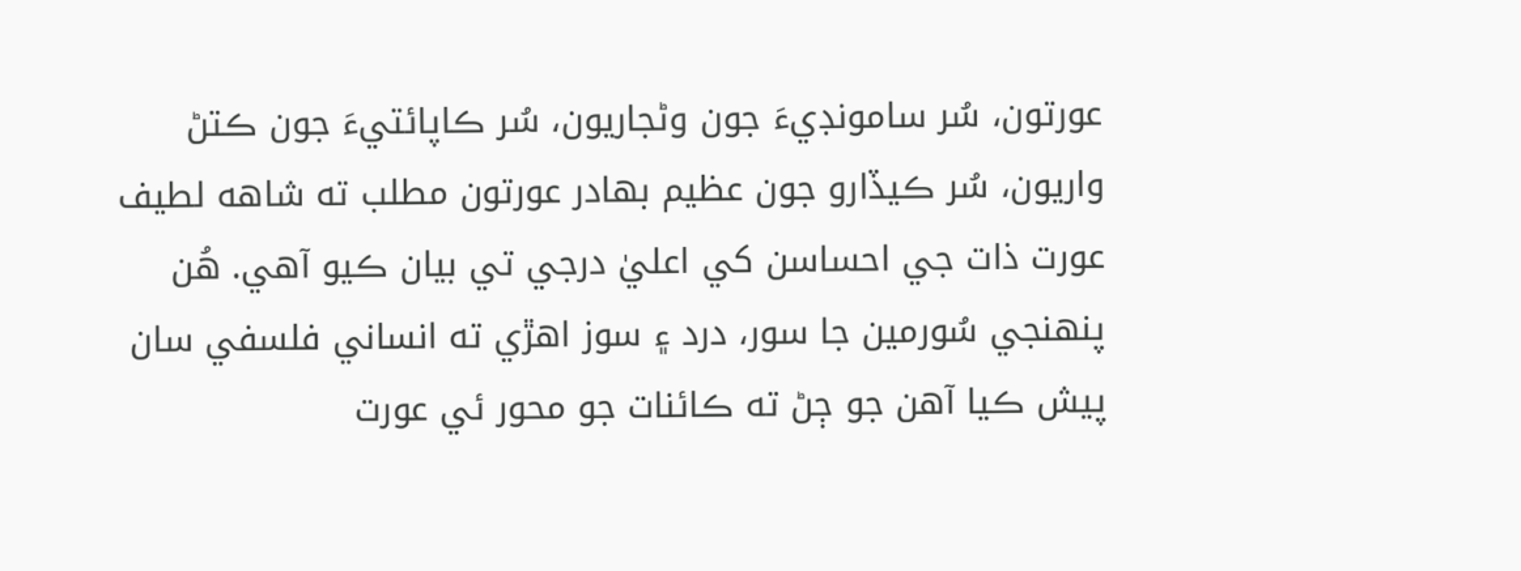عورتون، سُر سامونڊيءَ جون وڻجاريون، سُر ڪاپائتيءَ جون ڪتڻ واريون، سُر ڪيڏارو جون عظيم بهادر عورتون مطلب ته شاهه لطيف عورت ذات جي احساسن کي اعليٰ درجي تي بيان ڪيو آهي. هُن پنهنجي سُورمين جا سور، درد ۽ سوز اهڙي ته انساني فلسفي سان پيش ڪيا آهن جو ڄڻ ته ڪائنات جو محور ئي عورت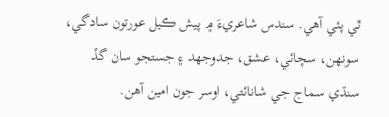ٿي پئي آهي. سندس شاعريءَ ۾ پيش ڪيل عورتون سادگي، سونهن، سچائي، عشق، جدوجهد ۽ جستجو سان گڏ سنڌي سماج جي شانائتي، اوسر جون امين آهن.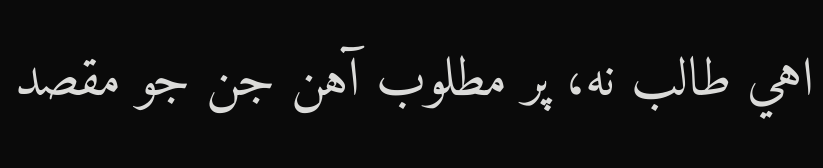اهي طالب نه، پر مطلوب آهن جن جو مقصد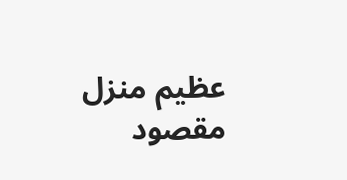عظيم منزل مقصود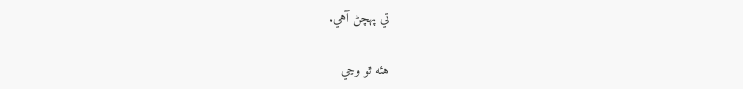تي پهچڻ آهي.

هئه ٿو وڃي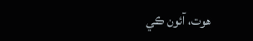هوت، آئون ڪي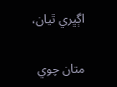اڳڀري ٿيان،

متان چوي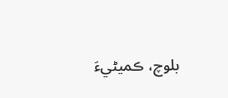بلوچ، ڪميڻيءَ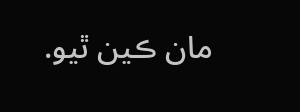مان ڪين ٿيو.